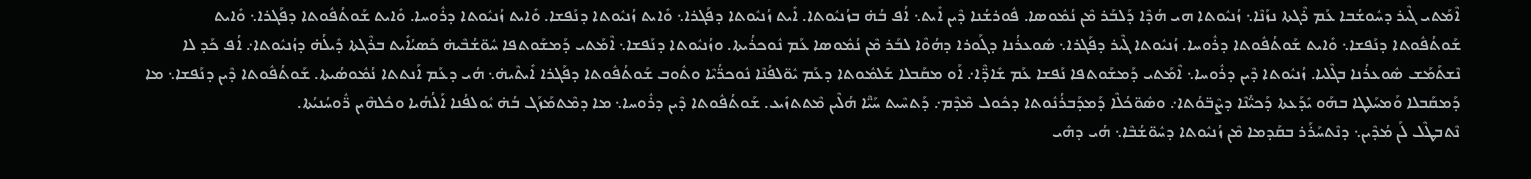ܐܶܡܰܬܝ ܓܶܝܪ ܕܚܽܘܫܳܒܐ ܥܰܡ ܪܶܓܬܐ ܢܙܰܢܶܐ܆ ܙܳܢܝܽܘܬܐ ܗܝ ܗܳܕܶܐ ܕܰܠܒܰܪ ܡܶܢ ܢܳܡܽܘܣܐ. ܦܽܘܪܫܳܢܐ ܕܶܝܢ ܐܺܝܬ܆ ܐܳܦ ܒܳܗ̇ ܒܙܳܢܝܽܘܬܐ. ܐܺܝܬ ܙܳܢܝܽܘܬܐ ܕܦܰܓܪܐ܆ ܘܺܐܝܬ ܙܳܢܝܽܘܬܐ ܕܢܰܦܫܐ. ܘܺܐܝܬ ܙܳܢܝܽܘܬܐ ܕܪܽܘܚܐ. ܘܺܐܝܬ ܫܰܘܬܳܦܽܘܬܐ ܕܦܰܓܪܐ܆ ܘܺܐܝܬ ܫܰܘܬܳܦܽܘܬܐ ܕܢܰܦܫܐ܆ ܘܺܐܝܬ ܫܰܘܬܳܦܽܘܬܐ ܕܪܽܘܚܐ. ܙܳܢܝܽܘܬܐ ܓܶܝܪ ܕܦܰܓܪܐ܆ ܣܽܘܥܪܳܢܐ ܕܓܰܘܪܐ ܕܗܳܘܶܐ ܠܒܰܪ ܡܶܢ ܢܳܡܽܘܣܐ ܥܰܡ ܢܽܘܟܪܳܝܬܐ. ܘܙܳܢܝܽܘܬܐ ܕܢܰܦܫܐ܆ ܐܶܡܰܬܝ ܕܰܡܫܰܘܬܦܐ ܚܽܘ̈ܫܳܒܶܝܗ̇ ܟܰܣܝܳܐܺܝܬ ܒܪܶܓܬܐ ܕܺܝܠܳܗ̇ ܕܙܳܢܝܽܘܬܐ܇ ܐܳܦ ܟܰܕ ܠܐ ܢܶܫܬܰܡܰܫ ܣܽܘܥܪܳܢܐ ܒܓܶܠܝܐ. ܙܳܢܝܽܘܬܐ ܕܶܝܢ ܕܪܽܘܚܐ܆ ܐܶܡܰܬܝ ܕܰܡܫܰܘܬܦܐ ܢܰܦܫܐ ܥܰܡ ܫܺܐܕ̈ܶܐ܇ ܐܰܘ ܡܩܰܒܠܐ ܫܰܠܡܽܘܬܐ ܕܥܰܡ ܝܽܘ̈ܠܦܳܢܶܐ ܢܽܘܟܪ̈ܳܝܶܐ ܘܬܽܘܒ ܫܰܘܬܳܦܽܘܬܐ ܕܦܰܓܪܐ ܐܺܝܬܶܝܗ̇܆ ܗܳܝ ܕܥܰܡ ܐܰܢܬܬܐ ܢܳܡܽܘܣܳܝܬܐ. ܫܰܘܬܳܦܽܘܬܐ ܕܶܝܢ ܕܢܰܦܫܐ܆ ܡܐ ܕܰܡܩܰܒܠܐ ܘܰܡܚܰܠܛܐ ܒܗܰܘ ܝܺܕܰܥܬܐ ܕܰܟܝ̈ܳܢܶܐ ܕܨܶܒ̈ܘܳܬܐ܇ ܘܣܽܘ̈ܟܳܠܶܐ ܕܰܡܕܰܒܪܳܢܽܘܬܐ ܕܟܽܘܠ ܡܶܕܶܡ܇ ܕܰܬܚܶܝܬ ܚܰܝ̈ܶܐ ܗܳܠܶܝܢ ܡܶܬܬܙܺܝܥ. ܫܰܘܬܳܦܽܘܬܐ ܕܶܝܢ ܕܪܽܘܚܐ܆ ܡܐ ܕܡܶܬܡܰܙܰܓ ܒܳܗ̇ ܝܽܘܠܦܳܢܐ ܐܰܠܳܗܳܝܐ ܘܟܽܠܗܶܝܢ ܪ̈ܽܘܚܳܢܝܳܬܐ.
ܢܶܬܒܛܶܠ ܠܰܢ ܡܳܕܶܝܢ܆ ܕܢܶܬܚܰܪܰܪ ܒܩܰܕܡܐ ܡܶܢ ܙܳܢܝܽܘܬܐ ܕܚܽܘ̈ܫܳܒܶܐ܆ ܗܳܝ ܕܗܺܝ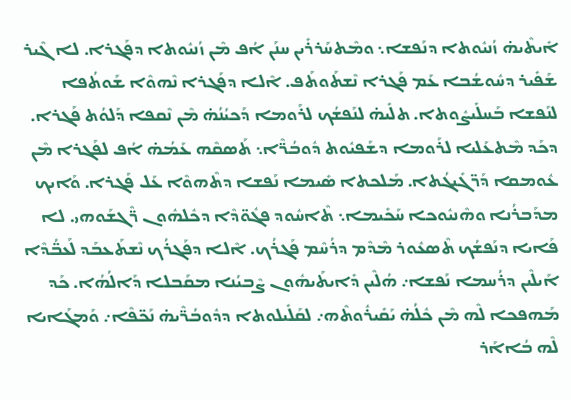ܐܺܝܬܶܝܗ̇ ܙܳܢܝܽܘܬܐ ܕܢܰܦܫܐ܆ ܘܡܶܬܚܰܪܪܺܝܢ ܚܢܰܢ ܐܳܦ ܡܶܢ ܙܳܢܝܽܘܬܐ ܕܦܰܓܪܐ. ܠܐ ܓܶܝܪ ܫܰܦܺܝܪ ܕܚܽܘܫܳܒܐ ܥܰܡ ܦܰܓܪܐ ܢܶܫܬܰܘܬܰܦ. ܐܶܠܐ ܕܦܰܓܪܐ ܢܶܗܘܶܐ ܫܰܘܬܳܦܐ ܠܢܰܦܫܐ ܒܰܚܠܺܝܨܽܘܬܐ. ܬܠܺܝܗ̇ ܠܢܰܦܫܳܟ ܠܪܰܘܡܐ ܕܰܟܝܳܢܳܗ̇ ܡܶܢ ܢܶܩܦܐ ܕܰܠܘܳܬ ܦܰܓܪܐ. ܕܟܰܕ ܡܶܬܥܰܠܝܐ ܠܪܰܘܡܐ ܕܫܰܦܝܽܘܬ ܕܽܘܒܳܪ̈ܶܐ܆ ܬܰܣܩܶܗ ܥܰܡܳܗ̇ ܐܳܦ ܠܦܰܓܪܐ ܡܶܢ ܥܽܘܡܩܐ ܕܰܖ̈ܓܺܝܓܳܬܐ. ܡܰܠܟܬܐ ܣܺܝܡܐ ܢܰܦܫܐ ܕܬܶܗܘܶܐ ܥܰܠ ܦܰܓܪܐ. ܘܰܐܝܟ ܡܕܰܒܪܳܢܐ ܘܗܶܢܝܽܘܟܐ ܚܰܟܺܝܡܐ܆ ܬܶܐܚܽܘܕ ܦܓܽܘ̈ܕܶܐ ܕܟܽܠܗܽܘܢ ܪ̈ܶܓܫܰܘܗܝ. ܠܐ ܦܰܐܝܐ ܕܢܰܦܫܳܟ ܬܶܣܥܽܘܪ ܡܶܕܶܡ ܕܪܳܚܶܡ ܦܰܓܪܳܟ. ܐܶܠܐ ܕܦܰܓܪܳܟ ܢܶܫܬܰܥܒܰܕ ܠܰܥܒ̈ܳܕܶܐ ܐܰܝܠܶܝܢ ܕܪܳܚܡܐ ܢܰܦܫܐ܇ ܗܳܠܶܝܢ ܕܺܐܝܬܰܝܗܽܘܢ ܨܶܒܝܳܢܐ ܡܩܰܒܠܐ ܕܰܐܠܳܗܳܐ. ܟܰܕ ܡܰܗܦܟܐ ܠܶܗ ܡܶܢ ܟܽܠܳܗ̇ ܝܰܩܺܝܪܽܘܬܶܗ܇ ܠܩܰܠܺܝܠܘܬܐ ܕܕܽܘܒܳܪ̈ܶܝܗ̇ ܢܰܟ̈ܦܶܐ܇ ܘܰܡܓܰܐܝܐ ܠܶܗ ܒܳܐܐܰܪ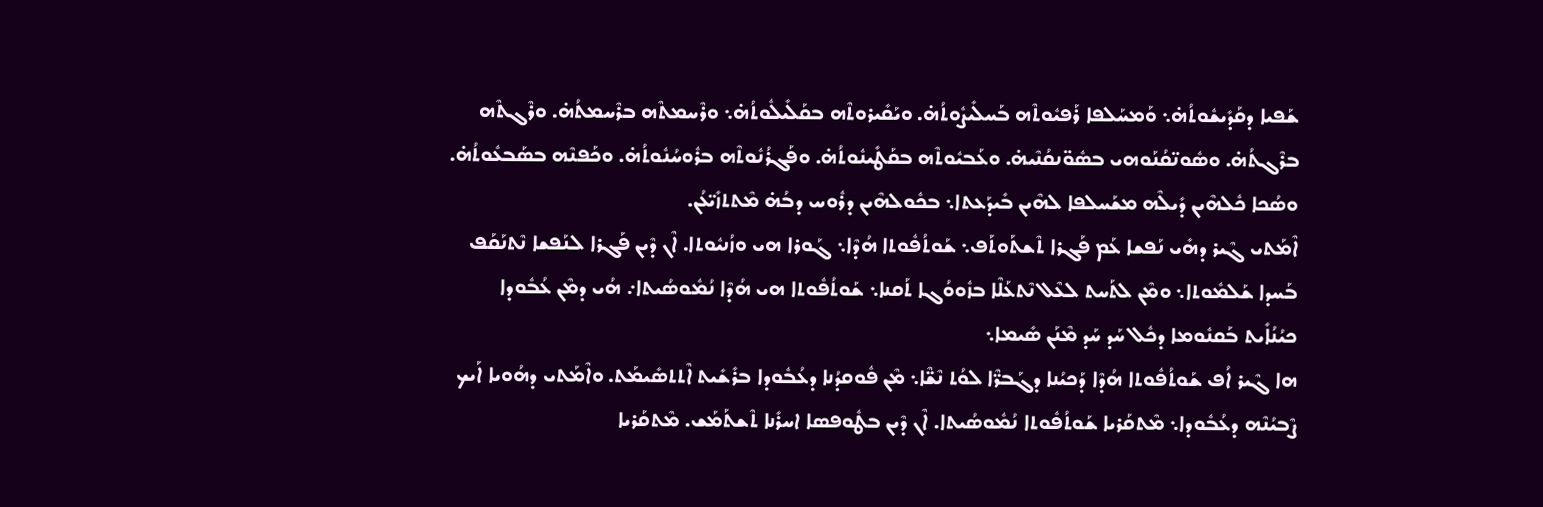ܫܰܦܝܐ ܕܩܰܕܺܝܫܽܘܬܳܗ̇܆ ܘܰܡܚܰܠܦܐ ܪܰܦܝܽܘܬܶܗ ܒܰܚܠܺܝܨܽܘܬܳܗ̇. ܘܝܰܩܺܝܪܘܬܶܗ ܒܩܰܠܺܝܠܽܘܬܳܗ̇܆ ܘܪܶܚܡܬܶܗ ܒܪܶܚܡܬܳܗ̇. ܘܪܶܓܬܶܗ ܒܪܶܓܬܳܗ̇. ܘܣܽܘܢ̈ܩܳܢܰܘܗܝ ܒܣܽܘ̈ܢܩܳܢܶܝܗ̇. ܘܥܰܒܝܽܘܬܶܗ ܒܩܰܛܺܝܢܽܘܬܳܗ̇. ܘܦܰܓܪܳܢܽܘܬܶܗ ܒܪܽܘܚܳܢܽܘܬܳܗ̇. ܘܟܰܦܢܶܗ ܒܣܰܒܥܽܘܬܳܗ̇. ܘܣܳܟܐ ܟܽܠܗܶܝܢ ܕܺܝܠܶܗ ܡܫܰܚܠܦܐ ܠܗܶܝܢ ܒܺܝܕܰܥܬܐ܆ ܒܟܽܘܠܗܶܝܢ ܕܪܽܘܚ ܕܒܳܗ̇ ܡܶܬܬܙܺܝ̈ܥܳܢ.
ܐܶܡܰܬܝ ܓܶܝܪ ܕܗܺܝ ܢܰܦܫܐ ܥܰܡ ܦܰܓܪܐ ܬܶܫܬܰܘܬܰܦ܆ ܫܰܘܬܳܦܽܘܬܐ ܗܳܕܶܐ܆ ܓܰܘܪܐ ܗܝ ܘܙܳܢܝܽܘܬܐ. ܐܶܢ ܕܶܝܢ ܦܰܓܪܐ ܠܢܰܦܫܐ ܢܶܬܢܰܩܰܦ ܒܰܚܕܐ ܫܰܠܡܽܘܬܐ܆ ܘܡܶܢ ܠܬܰܚܬ ܠܥܶܠ ܢܶܬܥܰܠܶܐ ܒܙܽܘܘܳܓܐ ܬܰܩܢܐ܆ ܫܰܘܬܳܦܽܘܬܐ ܗܝ ܗܳܕܶܐ ܢܳܡܽܘܣܳܝܬܐ܇ ܗܳܝ ܕܡܶܢ ܥܳܒܽܘܕܐ ܟܝܳܢܳܐܺܝܬ ܒܰܩܢܽܘܡܐ ܕܟܽܠ ܚܰܕ ܚܰܕ ܡܶܢܰܢ ܣܺܝܡܐ܆
ܗܐ ܓܶܝܪ ܐܳܦ ܫܰܘܬܳܦܽܘܬܐ ܗܳܕܶܐ ܕܰܟܝܳܢܐ ܕܓܰܒܪ̈ܶܐ ܠܘܳܬ ܢܶܫ̈ܶܐ܆ ܡܶܢ ܦܽܘܩܕܳܢܐ ܕܥܳܒܽܘܕܐ ܒܪܺܫܺܝܬ ܐܶܬܬܣܺܝܡܰܬ. ܘܐܶܡܰܬܝ ܕܗܳܘܝܐ ܐܰܝܟ ܨܶܒܝܳܢܶܗ ܕܥܳܒܽܘܕܐ܆ ܡܶܬܩܰܪܝܐ ܫܰܘܬܳܦܽܘܬܐ ܢܳܡܽܘܣܳܝܬܐ. ܐܶܢ ܕܶܝܢ ܒܛܽܘܦܣܐ ܐܚܪܺܢܐ ܬܶܫܬܰܡܰܫ. ܡܶܬܩܰܪܝܐ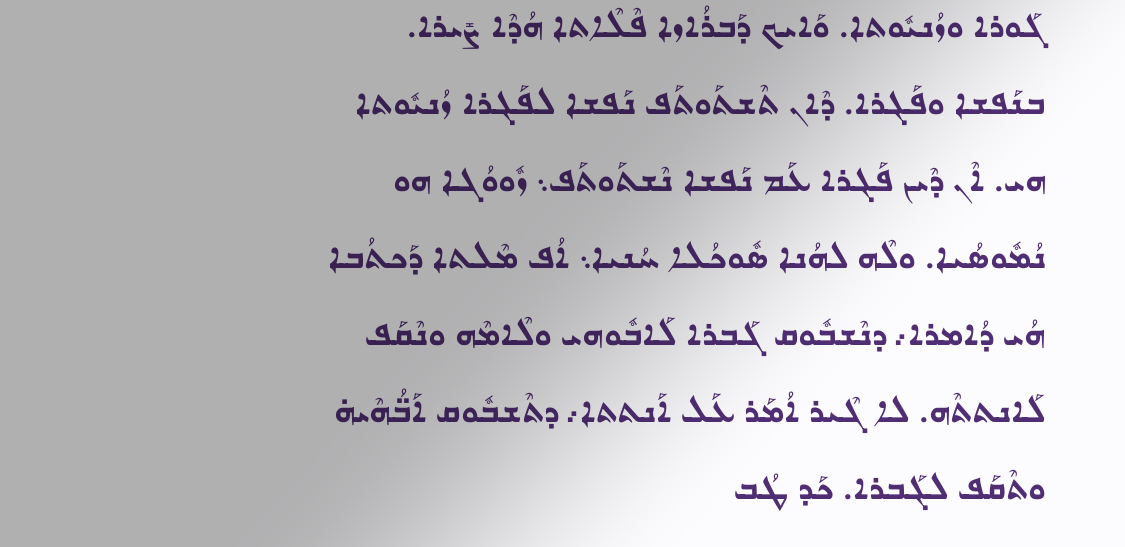ܓܰܘܪܐ ܘܙܳܢܝܽܘܬܐ. ܘܰܐܝܟ ܕܰܒܪܳܐܙܐ ܦܶܠܶܐܬܐ ܗܳܕܶܐ ܨܺܝܪܐ. ܒܢܰܦܫܐ ܘܦܰܓܪܐ. ܕܶܐܢ ܬܶܫܬܰܘܬܰܦ ܢܰܦܫܐ ܠܦܰܓܪܐ ܙܳܢܝܽܘܬܐ ܗܝ. ܐܶܢ ܕܶܝܢ ܦܰܓܪܐ ܥܰܡ ܢܰܦܫܐ ܢܶܫܬܰܘܬܰܦ܆ ܙܽܘܘܳܓܐ ܗܘ ܢܳܡܽܘܣܳܝܐ. ܘܠܶܗ ܠܗܳܢܐ ܣܽܘܟܳܠܐ ܚܳܢܝܐ܆ ܐܳܦ ܡܶܠܬܐ ܕܰܟܬܳܒܐ ܗܳܝ ܕܳܐܡܪܐ܇ ܕܢܶܫܒܽܘܩ ܓܰܒܪܐ ܠܰܐܒܽܘܗܝ ܘܠܶܐܡܶܗ ܘܢܶܩܰܦ ܠܰܐܢܬܬܶܗ. ܠܐ ܓܶܝܪ ܐܳܡܰܪ ܥܰܠ ܐܰܢܬܬܐ܇ ܕܬܶܫܒܽܘܩ ܐܰܒ̈ܳܗܶܝܗ̇ ܘܬܶܩܰܦ ܠܓܰܒܪܐ. ܟܰܕ ܛܳܒ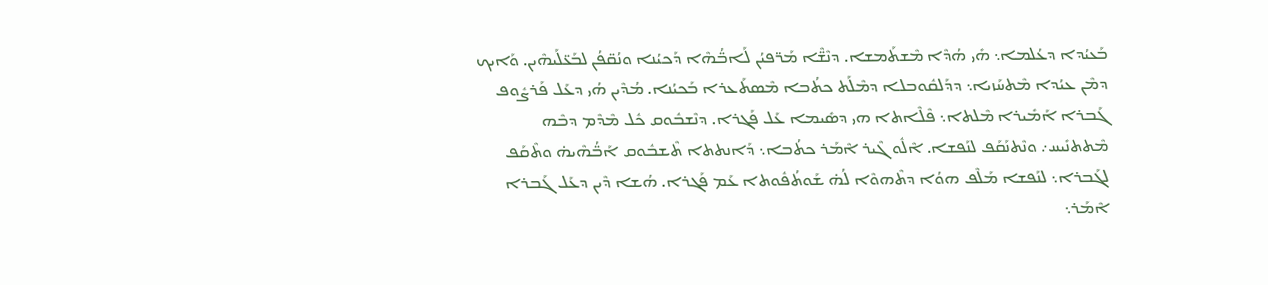ܒܰܥܝܳܕܐ ܕܥܳܠܡܐ܆ ܗܺܝ ܗܳܕܶܐ ܡܶܫܬܰܡܫܐ. ܕܢܶܫ̈ܶܐ ܡܰܪ̈ܦܝܳܢ ܠܰܐܒ̈ܳܗܶܐ ܕܰܟܝܳܢܐ ܘܢܳܩ̈ܦܳܢ ܠܒܰܥ̈ܠܰܝܗܶܝܢ. ܘܰܐܝܟ ܕܡܶܢ ܥܝܳܕܐ ܡܶܬܚܰܙܝܐ܆ ܕܕܰܠܩܽܘܒܠܐ ܕܡܶܠܰܬ ܟܬܳܒܐ ܡܶܣܬܰܥܪܐ ܒܰܟܝܳܢܐ. ܡܳܕܶܝܢ ܗܳܝ ܕܥܰܠ ܦܰܪܨܽܘܦ ܓܰܒܪܐ ܐܰܡܺܝܪܐ ܡܶܠܬܐ܆ ܦܶܠܶܐܬܐ ܗܝ ܕܣܺܝܡܐ ܥܰܠ ܦܰܓܪܐ. ܕܢܶܫܒܽܘܩ ܟܽܠ ܡܶܕܶܡ ܕܒܶܗ ܡܶܬܬܢܺܝܚ܇ ܘܢܶܬܢܰܩܰܦ ܠܢܰܦܫܐ. ܐܶܠܽܘ ܓܶܝܪ ܐܶܡܰܪ ܟܬܳܒܐ܆ ܕܰܐܢܬܬܐ ܬܶܫܒܽܘܩ ܐܰܒ̈ܳܗܶܝܗ̇ ܘܬܶܩܰܦ ܠܓܰܒܪܐ܆ ܠܢܰܦܫܐ ܡܰܠܶܦ ܗܘܳܐ ܕܬܶܗܘܶܐ ܠܳܗ̇ ܫܰܘܬܳܦܽܘܬܐ ܥܰܡ ܦܰܓܪܐ. ܗܳܫܐ ܕܶܝܢ ܕܥܰܠ ܓܰܒܪܐ ܐܶܡܰܪ܆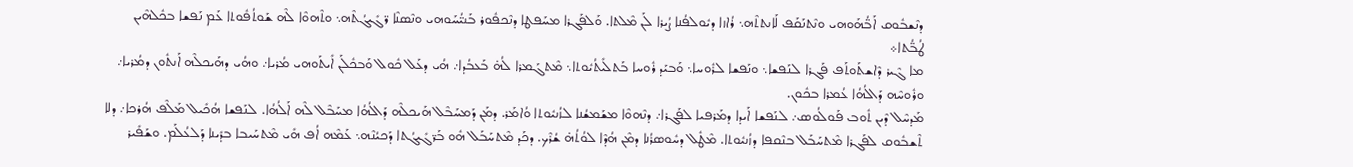ܕܢܶܫܒܽܘܩ ܐܰܒ̈ܳܗܰܘܗܝ ܘܢܶܬܢܰܩܰܦ ܠܰܐܢܬܬܶܗ܆ ܪܳܐܙܐ ܕܝܽܘܠܦܳܢܐ ܨܳܝܪܐ ܠܰܢ ܡܶܠܬܐ. ܘܰܠܦܰܓܪܐ ܡܚܰܦܛܐ ܕܢܶܟܦܽܘܪ ܒܰܢܝ̈ܳܚܰܘܗܝ ܘܢܶܣܢܶܐ ܪ̈ܓܺܝܓܳܬܶܗ܆ ܘܬܶܗܘܶܐ ܠܶܗ ܫܰܘܬܳܦܽܘܬܐ ܥܰܡ ܢܰܦܫܐ ܒܟܽܠܗܶܝܢ ܛܳܒ̈ܳܬܐ܀
ܡܐ ܓܶܝܪ ܕܶܐܫܬܰܘܬܰܦ ܦܰܓܪܐ ܠܢܰܦܫܐ܆ ܘܢܰܦܫܐ ܠܪܽܘܚܐ܆ ܘܰܒܝܰܕ ܪܽܘܚܐ ܒܰܬܠܺܝܬܳܝܽܘܬܐ܆ ܡܶܬܓܰܡܪܐ ܠܳܗ̇ ܒܰܥܒܳܕܐ܇ ܗܳܝ ܕܥܰܠ ܟܽܘܠ ܘܰܒܟܽܠܰܢ ܐܺܝܬܰܘܗܝ ܡܳܪܝܐ܇ ܘܗܳܝ ܕܗܰܝܟܠܶܗ ܐܰܢܬܽܘܢ ܕܡܳܪܝܐ܇ ܘܪܽܘܚܶܗ ܕܰܐܠܳܗܳܐ ܥܳܡܪܐ ܒܟܽܘܢ.
ܡܰܕܚܶܠ ܕܶܝܢ ܬܽܘܒ ܦܰܘܠܳܘܣ܇ ܠܢܰܦܫܐ ܐܰܝܕܐ ܕܡܰܪܦܝܐ ܠܦܰܓܪܐ܇ ܕܢܶܗܘܶܐ ܡܫܰܡܫܳܢܐ ܠܙܳܢܝܽܘܬܐ ܘܳܐܡܰܪ. ܕܡܰܢ ܕܰܡܚܰܒܶܠ ܗܰܝܟܠܶܗ ܕܰܐܠܳܗܳܐ ܡܚܰܒܶܠ ܠܶܗ ܐܰܠܳܗܳܐ. ܠܢܰܦܫܐ ܗܳܟܺܝܠ ܡܰܠܶܦ ܗܳܪܟܐ܇ ܕܠܐ ܬܶܫܒܽܘܩ ܠܦܰܓܪܐ ܡܶܬܚܰܒܰܠ ܒܢܶܩܦܐ ܕܙܳܢܝܽܘܬܐ. ܡܶܛܽܠ ܕܚܽܘܣܪܳܢܐ ܕܡܶܢ ܗܳܕܶܐ ܠܘܳܬܳܗ̇ ܫܳܪܶܟ. ܕܟܰܕ ܡܶܬܚܰܒܰܠ ܗܽܘ ܒܰܖ̈ܓܺܝܓܳܬܐ ܕܰܟܝܳܢܶܗ܆ ܥܰܡܶܗ ܐܳܦ ܗܺܝ ܡܶܬܚܰܝܒܐ ܒܕܺܝܢܐ ܕܰܠܥܳܠܰܡ. ܘܫܰܦܺܝܪ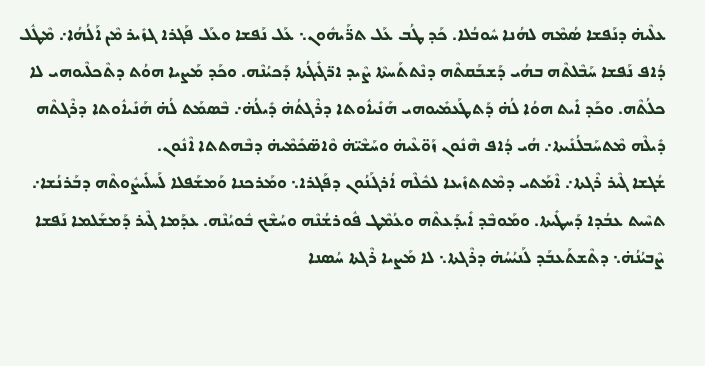ܥܠܶܝܗ̇ ܕܢܰܦܫܐ ܣܳܡܶܗ ܠܗܳܢܐ ܚܽܘܒܳܠܐ. ܟܰܕ ܛܳܒ ܥܰܠ ܬܪ̈ܰܝܗܽܘܢ܆ ܥܰܠ ܢܰܦܫܐ ܘܥܰܠ ܦܰܓܪܐ ܓܙܺܝܪ ܡܶܢ ܐܰܠܳܗܳܐ܇ ܡܶܛܽܠ ܕܳܐܦ ܢܰܦܫܐ ܚܰܒܶܠܬܶܗ ܒܗܳܝ ܕܰܫܒܰܩܬܶܗ ܕܢܶܬܬܰܚܬܶܐ ܨܶܝܕ ܐܖ̈ܓܺܝܓܳܬܐ ܕܰܟܝܳܢܶܗ. ܘܟܰܕ ܡܰܨܝܐ ܗܘܳܬ ܕܬܶܟܠܶܝܘܗܝ ܠܐ ܟܠܳܬܶܗ. ܘܟܰܕ ܐܺܝܬ ܗܘܳܐ ܠܳܗ̇ ܕܰܬܛܰܥܡܺܝܘܗܝ ܗܰܢܺܝܐܽܘܬܐ ܕܪܶܓܬܳܗ̇ ܕܺܝܠܳܗ̇܇ ܒܶܣܡܰܬ ܠܳܗ̇ ܗܰܢܺܝܐܽܘܬܐ ܕܪܶܓܬܶܗ ܕܺܝܠܶܗ ܡܶܬܚܰܒܠܳܢܺܝܬܐ܇ ܗܳܝ ܕܳܐܦ ܗܶܢܽܘܢ ܙܰܘ̈ܥܶܝܗ̇ ܘܚܰܫܶܝ̈ܗ̇ ܘܶܐܣ̈ܟܺܡܶܝܗ̇ ܕܒܶܗܬܬܐ ܐܶܢܽܘܢ.
ܫܳܓܫܐ ܓܶܝܪ ܪܶܓܬܐ܇ ܐܶܡܰܬܝ ܕܡܶܬܬܙܺܝܥܐ ܠܟܽܠܶܗ ܐܳܪܓܰܢܳܘܢ ܕܦܰܓܪܐ܆ ܘܡܰܪܟܢܐ ܘܰܡܫܰܦܠܐ ܠܰܚܠܺܝܨܽܘܬܶܗ ܕܒܰܪܢܳܫܐ܇ ܬܚܶܝܬ ܥܒܳܕܐ ܕܰܚܛܺܝܬܐ. ܘܡܰܘܒܶܕ ܐܺܝܕܰܥܬܶܗ ܘܥܳܡܶܛ ܦܽܘܪܫܳܢܶܗ ܘܚܳܫܶܟ ܒܽܘܝܳܢܶܗ. ܥܕܰܡܐ ܓܶܝܪ ܕܰܡܫܰܠܡܐ ܢܰܦܫܐ ܨܶܒܝܳܢܳܗ̇܆ ܕܬܶܫܬܰܥܒܰܕ ܠܰܢܝܳܚܳܗ̇ ܕܪܶܓܬܐ܆ ܠܐ ܡܰܨܝܐ ܪܶܓܬܐ ܚܳܣܢܐ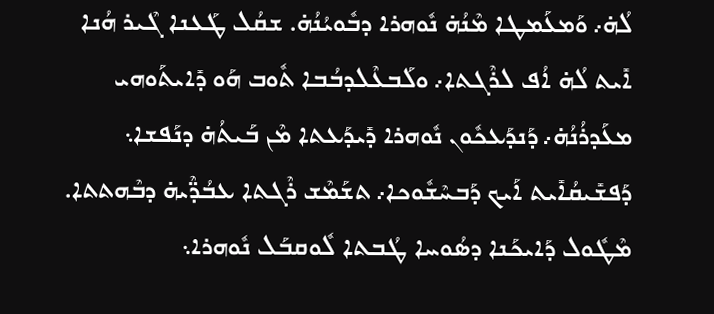ܠܳܗ̇܇ ܘܰܡܥܰܡܛܐ ܡܶܢܳܗ̇ ܢܽܘܗܪܐ ܕܒܽܘܝܳܢܳܗ̇. ܫܩܳܠ ܛܰܥܢܐ ܓܶܝܪ ܗܳܢܐ ܐܺܝܬ ܠܳܗ̇ ܐܳܦ ܠܪܶܓܬܐ܇ ܘܠܰܒܥܶܠܕܒܳܒܐ ܬܽܘܒ ܗܰܘ ܕܺܐܝܬܰܘܗܝ ܡܥܰܕܪܳܢܳܗ̇܇ ܕܰܢܕܰܥܟܽܘܢ ܢܽܘܗܪܐ ܕܺܝܕܰܥܬܐ ܡܶܢ ܒܰܝܬܳܗ̇ ܕܢܰܦܫܐ܆ ܕܰܦܫܺܝܩܳܐܺܝܬ ܐܰܝܟ ܕܰܒܚܶܫܽܘܟܐ܇ ܬܫܰܡܶܫ ܪܶܓܬܐ ܥܒܳܕ̈ܶܝܗ̇ ܕܒܶܗܬܬܐ. ܡܶܛܽܘܠ ܕܰܐܝܟܰܢܐ ܕܣܳܘܚܐ ܛܳܒܬܐ ܠܽܘܩܒܰܠ ܢܽܘܗܪܐ܆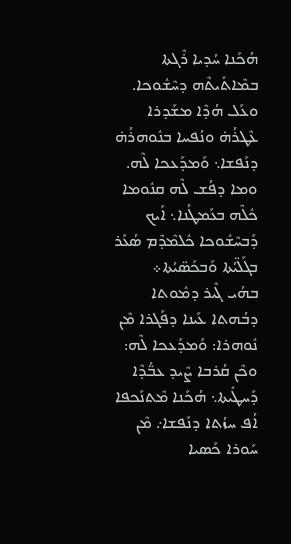ܗܳܟܰܢܐ ܚܳܕܝܐ ܪܶܓܬܐ ܒܡܶܐܬܺܝܬܶܗ ܕܚܶܫܽܘܟܐ. ܘܥܰܠ ܗܳܕܶܐ ܡܫܰܕܪܐ ܥܶܛܪܳܗ̇ ܘܢܳܦܚܐ ܒܢܽܘܗܪܳܗ̇ ܕܢܰܦܫܐ܆ ܘܰܡܕܰܥܟܐ ܠܶܗ. ܘܡܐ ܕܦܳܫ ܠܶܗ ܩܢܽܘܡܐ ܟܽܠܶܗ ܒܥܰܡܛܳܢܐ܆ ܐܰܝܟ ܕܰܒܚܶܫܽܘܟܐ ܟܽܠܡܶܕܶܡ ܣܳܥܰܪ ܒܓܰܠ̈ܝܳܬܐ ܘܰܒܟܰܣ̈ܝܳܬܐ܀
ܒܗܳܝ ܓܶܝܪ ܕܡܽܘܬܐ ܕܒܳܗܬܐ ܥܰܝܢܐ ܕܦܰܓܪܐ ܡܶܢ ܢܽܘܗܪܐ: ܘܰܡܕܰܥܟܐ ܠܶܗ: ܘܟܶܢ ܩܳܪܒܐ ܨܶܝܕ ܥܒ̈ܳܕܶܐ ܕܰܚܛܺܝܬܐ܆ ܗܳܟܰܢܐ ܡܶܬܢܰܟܦܐ ܐܳܦ ܚܙܳܬܐ ܕܢܰܦܫܐ܇ ܡܶܢ ܚܰܘܪܐ ܟܰܣܝܐ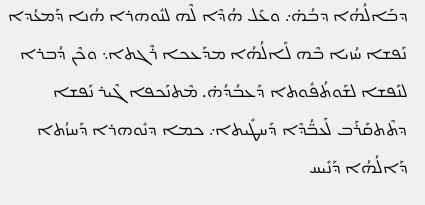ܕܒܰܐܠܳܗܳܐ ܕܒܳܗ̇܇ ܘܥܰܠ ܗܳܕܶܐ ܠܶܗ ܠܢܽܘܗܪܐ ܗܳܢܐ ܕܰܡܥܳܕܐ ܢܰܦܫܐ ܚܳܙܝܐ ܒܶܗ ܠܰܐܠܳܗܳܐ ܡܕܰܥܟܐ ܪܶܓܬܐ܆ ܘܟܶܢ ܕܳܒܪܐ ܠܢܰܦܫܐ ܠܫܰܘܬܳܦܽܘܬܐ ܕܰܥܒܳܕܳܗ̇. ܡܶܬܢܰܟܦܐ ܓܶܝܪ ܢܰܦܫܐ ܕܬܶܬܩܰܪܰܒ ܠܰܥܒ̈ܳܕܶܐ ܕܰܚܛܺܝܬܐ܇ ܟܡܐ ܕܢܽܘܗܪܐ ܕܰܚܙܳܬܐ ܕܰܐܠܳܗܳܐ ܕܰܢܺܝܚ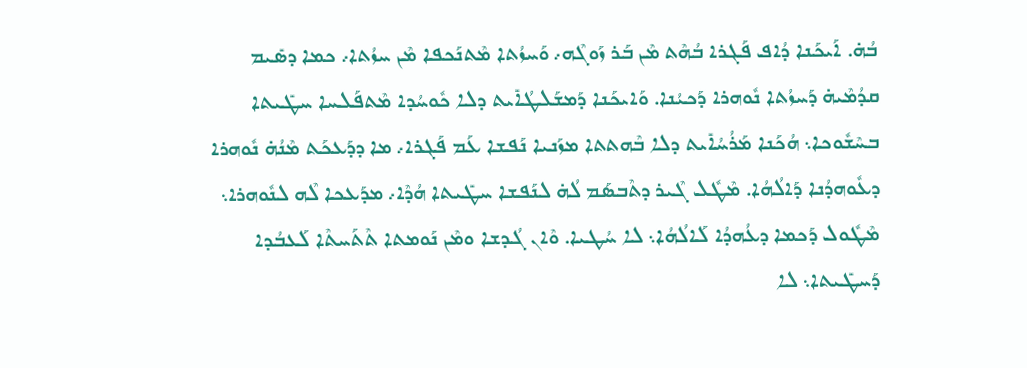ܒܳܗ̇. ܐܰܝܟܰܢܐ ܕܳܐܦ ܦܰܓܪܐ ܒܳܗܶܬ ܡܶܢ ܒܰܪ ܙܰܘܓܶܗ܇ ܘܰܚܙܳܬܐ ܡܶܬܢܰܟܦܐ ܡܶܢ ܚܙܳܬܐ܇ ܟܡܐ ܕܣܺܝܡ ܩܕܳܡܶܝܗ̇ ܕܰܚܙܳܬܐ ܢܽܘܗܪܐ ܕܰܟܝܳܢܐ. ܘܰܐܝܟܰܢܐ ܕܰܡܫܰܠܛܳܐܺܝܬ ܕܠܐ ܟܽܘܚܳܕܐ ܡܶܬܦܰܠܚܐ ܚܛܺܝܬܐ ܒܚܶܫܽܘܟܐ܆ ܗܳܟܰܢܐ ܡܰܪܳܚܳܐܺܝܬ ܕܠܐ ܒܶܗܬܬܐ ܡܙܰܢܝܐ ܢܰܦܫܐ ܥܰܡ ܦܰܓܪܐ܇ ܡܐ ܕܕܰܥܟܰܬ ܡܶܢܳܗ̇ ܢܽܘܗܪܐ ܕܥܽܘܗܕܳܢܐ ܕܰܐܠܳܗܳܐ. ܡܶܛܽܠ ܓܶܝܪ ܕܬܶܒܣܰܡ ܠܳܗ̇ ܠܢܰܦܫܐ ܚܛܺܝܬܐ ܗܳܕܶܐ܇ ܡܕܰܥܟܐ ܠܶܗ ܠܢܽܘܗܪܐ܆ ܡܶܛܽܘܠ ܕܰܟܡܐ ܕܥܳܗܕܳܐ ܠܰܐܠܳܗܳܐ܆ ܠܐ ܚܳܛܝܐ. ܘܶܐܢ ܓܳܕܫܐ ܘܡܶܢ ܢܰܘܡܬܐ ܬܶܬܰܚܬܶܐ ܠܰܥܒܳܕܐ ܕܰܚܛܺܝܬܐ܆ ܠܐ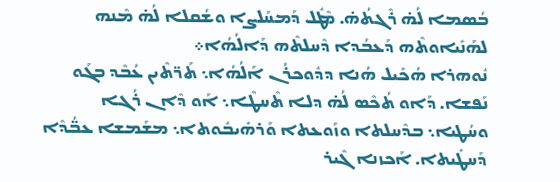ܒܳܣܡܐ ܠܳܗ̇ ܪܶܓܬܳܗ̇. ܡܶܛܽܠ ܕܰܡܚܰܠܨܐ ܘܫܳܩܠܐ ܠܳܗ̇ ܡܶܢܗ ܠܗܰܢܺܝܐܘܬܶܗ ܕܰܥܒܳܕܐ ܕܶܚܠܬܶܗ ܕܰܐܠܳܗܳܐ܀
ܢܽܘܗܪܐ ܗܳܟܺܝܠ ܗܳܢܐ ܕܕܽܘܟܪܳܢ ܐܰܠܳܗܳܐ܆ ܬܰܪ̈ܬܶܝܢ ܥܳܒܶܕ ܒܓܰܘ ܢܰܦܫܐ. ܕܰܐܘ ܬܳܟܶܣ ܠܳܗ̇ ܕܠܐ ܬܶܚܛܶܐ܆ ܐܰܘ ܕܶܐܢ ܪܳܓܐ ܘܚܳܛܝܐ܆ ܒܕܶܚܠܬܐ ܘܙܰܘܥܬܐ ܘܰܪܗܺܝܒܽܘܬܐ܆ ܡܫܰܡܫܐ ܥܒ̈ܳܕܶܐ ܕܰܚܛܺܝܬܐ. ܐܰܟܙܢܐ ܓܶܝܪ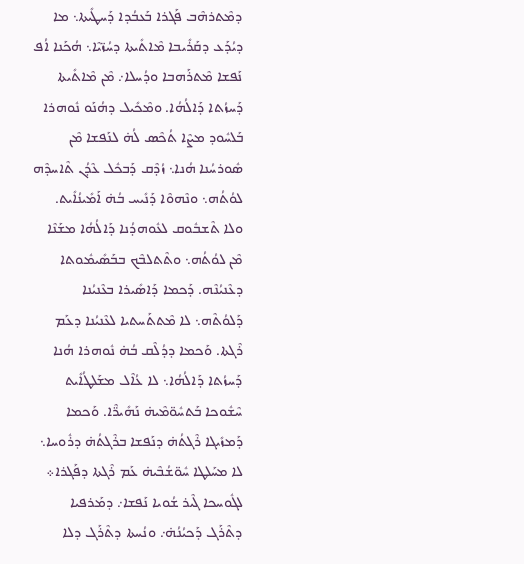ܕܡܶܬܪܗܶܒ ܦܰܓܪܐ ܒܰܥܒܳܕܐ ܕܰܚܛܺܝܬܐ܆ ܡܐ ܕܝܳܕܰܥ ܕܩܰܪܺܝܒܐ ܡܶܐܬܺܝܬܐ ܕܚܳܙ̈ܝܶܐ܆ ܗܳܟܰܢܐ ܐܳܦ ܢܰܦܫܐ ܡܶܬܪܰܗܒܐ ܘܕܳܚܠܐ܇ ܡܶܢ ܡܶܐܬܺܝܬܐ ܕܰܚܙܳܬܐ ܕܰܐܠܳܗܳܐ. ܘܡܶܟܺܝܠ ܕܗܳܢܰܘ ܢܽܘܗܪܐ ܒܰܠܚܽܘܕ ܡܨܶܐ ܬܳܟܶܣ ܠܳܗ̇ ܠܢܰܦܫܐ ܡܶܢ ܣܽܘܪܚܳܢܐ ܗܳܢܐ܆ ܙܳܕܶܩ ܕܰܒܟܽܠ ܥܶܕܳܢ ܬܶܐܚܕܶܗ ܠܘܳܬܳܗ܆ ܘܢܶܗܘܶܐ ܕܰܢܺܝܚ ܒܳܗ̇ ܐܰܡܺܝܢܳܐܺܝܬ. ܘܠܐ ܬܶܫܒܽܘܩ ܠܥܽܘܗܕܳܢܐ ܕܰܐܠܳܗܳܐ ܡܫܰܢܶܐ ܡܶܢ ܠܘܳܬܳܗ܆ ܘܬܶܬܠܒܶܟ ܒܒܰܣܺܝܡܽܘܬܐ ܕܥܶܢܝܳܢܶܗ. ܕܰܟܡܐ ܕܰܐܣܺܝܪܐ ܒܥܶܢܝܳܢܐ ܕܰܠܘܳܬܶܗ܆ ܠܐ ܡܶܬܬܰܚܬܝܐ ܠܥܶܢܝܳܢܐ ܕܥܰܡ ܪܶܓܬܐ. ܘܰܟܡܐ ܕܕܳܠܶܩ ܒܳܗ̇ ܢܽܘܗܪܐ ܗܳܢܐ ܕܰܚܙܳܬܐ ܕܰܐܠܳܗܳܐ܆ ܠܐ ܥܳܐܶܠ ܡܫܰܠܛܳܐܺܝܬ ܚܶܫܽܘܟܐ ܒܰܬܚܽܘ̈ܡܶܝܗ̇ ܢܰܗܺܝܪ̈ܶܐ. ܘܰܟܡܐ ܕܰܡܙܺܝܓܐ ܪܶܓܬܳܗ̇ ܕܢܰܦܫܐ ܒܪܶܓܬܳܗ̇ ܕܪܽܘܚܐ܆ ܠܐ ܡܚܰܠܛܐ ܚܽܘ̈ܫܳܒܶܝܗ̇ ܥܰܡ ܪܶܓܬܐ ܕܦܰܓܪܐ܀
ܠܓܽܘܚܟܐ ܓܶܝܪ ܫܳܘܝܐ ܢܰܦܫܐ܇ ܕܡܰܪܦܝܐ ܕܬܶܪܰܓ ܕܰܟܝܳܢܳܗ̇܇ ܘܢܳܚܬܐ ܕܬܶܪܰܓ ܕܠܐ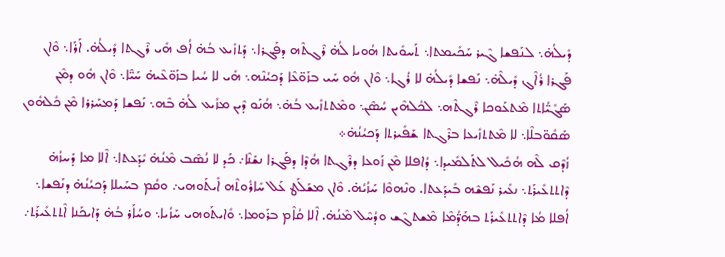ܕܺܝܠܳܗ̇܆ ܠܢܰܦܫܐ ܓܶܝܪ ܚܰܟܺܝܡܬܐ܆ ܬܰܚܘܺܝܬܐ ܗܳܘܝܐ ܠܳܗ̇ ܪܶܓܬܶܗ ܕܦܰܓܪܐ܆ ܕܰܬܙܺܝܥ ܒܳܗ̇ ܐܳܦ ܗܺܝ ܪܶܓܬܐ ܕܺܝܠܳܗ̇. ܐܰܪܰܐ܆ ܘܶܐܢ ܦܰܓܪܐ ܪܳܐܶܓ ܕܺܝܠܶܗ̇܆ ܢܰܦܫܐ ܕܺܝܠܳܗ̇ ܠܐ ܪܳܓܐ܆ ܘܶܐܢ ܗܽܘ ܚܰܝ ܒܙܰܘ̈ܥܶܐ ܕܰܟܝܳܢܶܗ܆ ܗܺܝ ܠܐ ܚܳܝܐ ܒܙܰܘ̈ܥܶܝܗ̇ ܚܰܝ̈ܶܐ܆ ܘܶܐܢ ܗܽܘ ܕܡܶܢ ܣܰܓܺܝ̈ܳܐܬܐ ܡܶܬܥܰܘܟܐ ܪܶܓܬܶܗ܆ ܠܟܽܠܗܶܝܢ ܚܳܣܶܢ܆ ܘܡܶܬܬܙܺܝܥ ܒܳܗ̇܆ ܗܳܢܰܘ ܕܶܝܢ ܡܙܺܝܥ ܠܳܗ̇ ܒܶܗ܆ ܢܰܦܫܐ ܕܰܡܚܰܪܪܐ ܡܶܢ ܟܽܠܗܽܘܢ ܣܰܩܽܘ̈ܒܠܶܐ܆ ܠܐ ܡܶܬܬܙܺܝܥܐ ܒܪܶܓܬܐ ܫܰܦܺܝܪܬܐ ܕܰܟܝܳܢܳܗ̇܀
ܙܳܕܶܩ ܠܶܗ ܗܳܟܺܝܠ ܠܬܰܠܡܺܝܕܐ܆ ܕܳܐܦܠܐ ܡܶܢ ܙܰܘܥܐ ܕܪܶܓܬܐ ܗܳܕܶܐ ܕܦܰܓܪܐ ܢܫܰܢܶܐ܇ ܟܰܕ ܠܐ ܢܳܣܶܒ ܡܶܢܳܗ̇ ܝܺܕܰܥܬܐ܆ ܐܶܠܐ ܡܐ ܕܰܚܙܳܗ̇ ܕܶܐܬܬܥܺܝܪܰܬ܆ ܢܥܺܝܪ ܢܰܦܫܶܗ ܒܺܝܕܰܥܬܐ. ܘܢܶܗܘܶܐ ܚܰܙܳܝܳܗ̇. ܘܶܐܢ ܡܫܰܠܰܛ ܥܰܠ ܚܺܐܪܽܘܬܶܗ ܐܺܝܬܰܘܗܝ܇ ܘܩܳܡ ܒܚܰܝܠܐ ܕܰܟܝܳܢܳܗ̇ ܕܢܰܦܫܐ܆ ܐܳܦܠܐ ܡܳܐ ܕܶܐܬܬܥܺܝܪܰܬ ܒܗܰܕ̈ܳܡܶܐ ܡܶܫܬܓܶܫ ܘܕܳܚܶܠ ܡܶܢܳܗ̇. ܐܶܠܐ ܩܳܐܶܡ ܒܪܰܘܡܐ܆ ܘܺܐܝܬܰܘܗܝ ܚܰܙܳܝܐ܆ ܘܚܳܐܰܪ ܒܳܗ̇ ܕܰܐܝܟܰܢܐ ܐܶܬܬܥܺܝܪܰܬ܇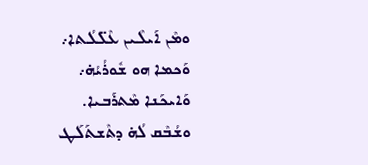ܘܡܶܢ ܐܰܝܠܶܝܢ ܥܶܠ̈ܠܳܬܐ܇ ܘܰܟܡܐ ܗܘ ܫܽܘܪܳܝܳܗ̇܇ ܘܰܐܝܟܰܢܐ ܡܶܬܪܰܒܝܐ. ܘܫܳܒܶܩ ܠܳܗ̇ ܕܬܶܫܬܰܠܰܛ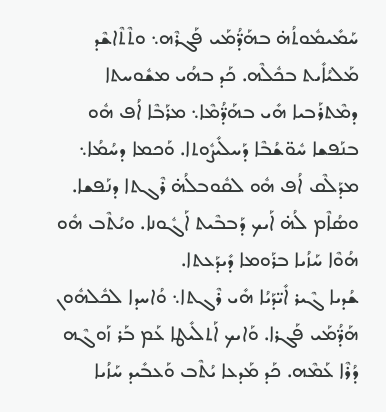ܚܰܡܺܝܡܽܘܬܳܗ̇ ܒܗܰܕ̈ܳܡܰܝ ܦܰܓܪܶܗ܆ ܘܬܶܬܶܐܫܶܕ ܡܰܠܝܳܐܺܝܬ ܒܟܽܠܶܗ. ܟܰܕ ܒܗܳܝ ܡܫܽܘܚܬܐ ܕܡܶܬܪܰܒܝܐ ܗܺܝ ܒܗܰܕ̈ܳܡܶܐ܆ ܡܪܰܒܶܐ ܐܳܦ ܗܽܘ ܒܢܰܦܫܐ ܚܽܘ̈ܫܳܒܶܐ ܕܰܚܠܺܝܨܽܘܬܐ. ܘܰܟܡܐ ܕܚܳܡܳܐ܆ ܡܕܰܠܶܩ ܐܳܦ ܗܽܘ ܠܩܽܘܒܠܳܗ̇ ܪܶܓܬܐ ܕܢܰܦܫܐ. ܘܣܳܐܶܡ ܠܳܗ̇ ܐܰܝܟ ܕܰܒܒܶܝܬ ܐܰܓܽܘܢܐ. ܘܝܳܬܶܒ ܗܽܘ ܗܳܘܶܐ ܚܰܙܳܝܐ ܒܪܰܘܡܐ ܕܺܝܕܰܥܬܐ.
ܫܳܕܝܐ ܓܶܝܪ ܐܺܝ̈ܕܰܝܳܐ ܗܺܝ ܪܶܓܬܐ܆ ܘܳܐܚܕܐ ܠܟܽܠܗܽܘܢ ܗܰܕ̈ܳܡܰܝ ܦܰܓܪܐ. ܘܰܐܝܟ ܐܰܬܠܺܝܛܐ ܥܰܡ ܒܰܪ ܙܰܘܓܶܗ ܕܳܪܶܐ ܥܰܡܶܗ. ܟܰܕ ܡܰܕܥܐ ܝܳܬܶܒ ܘܰܥܒܺܝܕ ܚܰܙܳܝܐ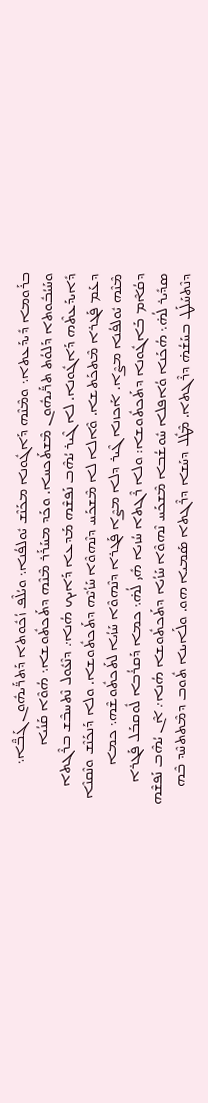ܒܪܰܘܡܐ ܕܺܝܕܰܥܬܐ܆ ܘܡܶܢܶܗ ܕܰܐܓܽܘܢܐ ܡܟܰܢܶܫ ܝܽܘܠܦܳܢܐ܆ ܘܝܳܠܶܦ ܙܳܟܽܘܬܐ ܕܰܬܪ̈ܰܝܗܽܘܢ ܓܰܒ̈ܶܐ܆ ܘܚܰܝܳܒܽܘܬܐ ܕܰܠܘܳܬ ܬܪ̈ܰܝܗܽܘܢ ܡܶܫܬܰܟܚܐ. ܘܟܰܕ ܡܚܰܪܰܪ ܡܶܢܶܗ ܕܬܰܟܬܽܘܫܐ܆ ܗܳܘܶܐ ܩܰܢܳܝܐ ܕܺܐܝܕܰܥܬܶܗ ܕܰܐܓܽܘܢܐ. ܠܐ ܓܶܝܪ ܝܳܗܶܒ ܢܰܦܫܶܗ ܡܰܕܥܐ ܕܰܐܝܟ ܗܳܢܐ܇ ܕܢܶܥܽܘܠ ܢܶܬܚܒܶܫ ܒܪܶܓܬܐ ܕܥܰܡ ܦܰܓܪܐ ܡܶܬܟܰܬܫܐ. ܘܶܐܠܐ ܠܐ ܡܶܫܟܰܚ ܕܢܶܗܘܶܐ ܚܰܙܳܝܶܗ ܕܬܰܟܬܽܘܫܐ. ܘܠܐ ܕܰܢܟܰܢܶܫ ܘܢܶܩܢܶܐ ܡܶܢܶܗ ܝܽܘܠܦܳܢܐ ܡܨܶܐ. ܐܰܟܙܢܐ ܓܶܝܪ ܕܠܐ ܡܨܶܐ ܦܰܓܪܐ ܕܢܶܗܘܶܐ ܚܰܙܳܝܐ ܠܬܰܟܬܽܘܫܶܗ܆ ܟܡܐ ܕܩܳܐܶܡ ܒܰܐܓܽܘܢܐ ܕܬܰܟܬܽܘܫܐ: ܘܠܐ ܪܶܓܬܐ ܚܳܙܝܐ ܗܺܝ ܠܳܗ̇܆ ܟܡܐ ܕܰܩܪܳܒܐ ܠܽܘܩܒܰܠ ܦܰܓܪܐ ܣܕܺܝܪ ܠܳܗ̇܆ ܗܳܟܰܢܐ ܘܳܐܦܠܐ ܚܽܘܫܳܒܐ ܡܶܫܟܰܚ ܢܶܗܘܶܐ ܚܰܙܳܝܐ ܕܬܰܟܬܽܘܫܐ ܗܳܢܐ܇ ܐܶܢ ܝܳܗܶܒ ܢܰܦܫܶܗ ܕܢܶܬܚܰܠܰܛ ܒܚܰܫܳܗ̇ ܕܪܶܓܬܐ. ܡܶܛܽܠ ܕܚܰܫܐ ܕܪܶܓܬܐ ܣܰܡܝܐ ܗܘ. ܘܠܰܐܝܢܐ ܬܽܘܒ ܕܡܶܬܬܚܶܕ ܒܶܗ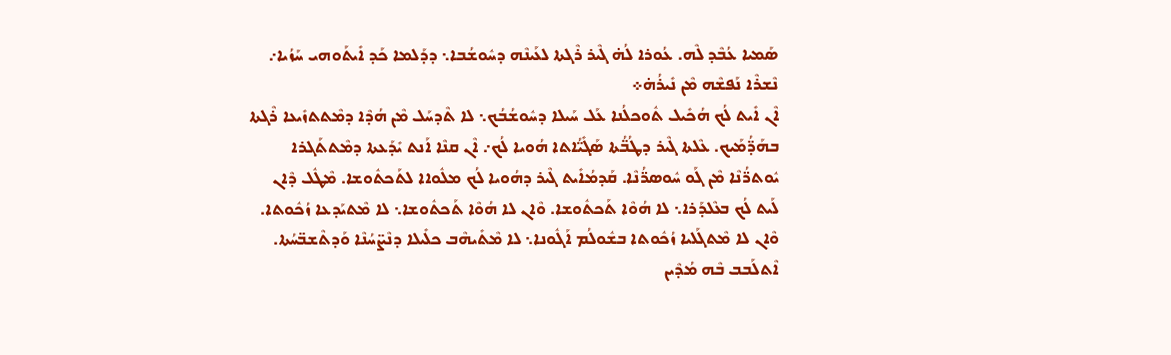ܣܰܡܝܐ ܥܳܒܶܕ ܠܶܗ. ܥܳܘܪܐ ܠܳܗ̇ ܓܶܝܪ ܪܶܓܬܐ ܠܥܰܝܢܶܗ ܕܚܽܘܫܳܒܐ܆ ܕܕܰܠܡܐ ܟܰܕ ܐܺܝܬܰܘܗܝ ܚܰܙܳܝܐ܇ ܢܶܫܪܶܐ ܢܰܦܫܶܗ ܡܶܢ ܢܺܝܪܳܗ̇܀
ܐܶܢ ܐܺܝܬ ܠܳܟ ܗܳܟܺܝܠ ܬܽܘܟܠܳܢܐ ܥܰܠ ܚܰܝܠܐ ܕܚܽܘܫܳܒܳܟ܆ ܠܐ ܬܶܕܚܰܠ ܡܶܢ ܗܳܕܶܐ ܕܡܶܬܬܙܺܝܥܐ ܪܶܓܬܐ ܒܗܰܕ̈ܳܡܰܝܟ. ܥܶܠܬܐ ܓܶܝܪ ܕܛܳܒ̈ܳܬܐ ܣܰܓܺܝ̈ܳܐܬܐ ܗܳܘܝܐ ܠܳܟ܇ ܐܶܢ ܩܢܶܐ ܐܰܢܬ ܝܺܕܰܥܬܐ ܕܡܶܬܬܰܓܪܐ ܝܽܘܬܪ̈ܳܢܶܐ ܡܶܢ ܓܰܘ ܚܽܘܣܪ̈ܳܢܶܐ. ܩܰܕܡܳܐܺܝܬ ܓܶܝܪ ܕܗܳܘܝܐ ܠܳܟ ܡܠܽܘܐܐ ܠܬܰܟܬܽܘܫܐ. ܡܶܛܽܠ ܕܶܐܢ ܠܰܝܬ ܠܳܟ ܒܥܶܠܕܰܪܐ܆ ܠܐ ܗܳܘܶܐ ܬܰܟܬܽܘܫܐ. ܘܶܐܢ ܠܐ ܗܳܘܶܐ ܬܰܟܬܽܘܫܐ܆ ܠܐ ܡܶܬܝܰܕܥܐ ܙܳܟܽܘܬܐ. ܘܶܐܢ ܠܐ ܡܶܬܓܰܠܝܐ ܙܳܟܽܘܬܐ ܒܫܽܘܠܳܡ ܐܰܓܽܘܢܐ܆ ܠܐ ܡܶܬܺܝܗܶܒ ܟܠܺܝܠܐ ܕܢܶܨ̈ܚܳܢܶܐ ܘܰܕܬܶܫܒ̈ܚܳܬܐ.
ܐܶܬܠܰܒܒ ܒܶܗ ܡܳܕܶܝܢ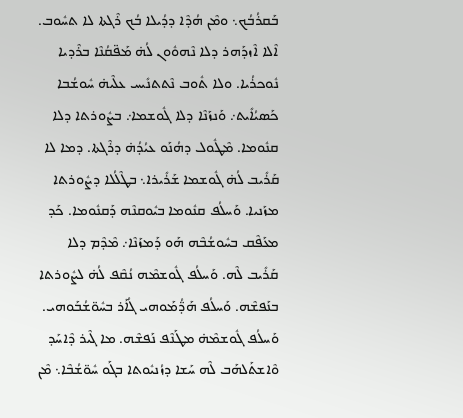ܒܰܩܪܳܒܳܟ܆ ܘܡܶܢ ܗܳܕܶܐ ܕܕܳܝܠܐ ܒܳܟ ܪܶܓܬܐ ܠܐ ܬܚܽܘܒ. ܐܶܠܐ ܐܶܙܕܰܗܪ ܕܠܐ ܢܶܗܘܽܘܢ ܠܳܗ̇ ܡܰܦ̈ܩܳܢܶܐ ܒܪܶܕܝܐ ܢܽܘܟܪܳܝܐ. ܘܠܐ ܬܽܘܒ ܢܶܬܬܢܺܝܚ ܥܠܶܝܗ̇ ܚܽܘܫܳܒܐ ܟܰܣܝܳܐܺܝܬ܇ ܘܰܢܙܰܢܶܐ ܕܠܐ ܓܽܘܫܡܐ܇ ܒܨܽܘܪܬܐ ܕܠܐ ܩܢܽܘܡܐ. ܡܶܛܽܘܠ ܕܗܳܢܰܘ ܥܝܳܕܳܗ̇ ܕܪܶܓܬܐ. ܕܡܐ ܠܐ ܩܰܪܺܝܒ ܠܳܗ̇ ܓܽܘܫܡܐ ܫܰܪܺܝܪܐ܆ ܒܛܶܠܳܠܐ ܕܨܽܘܪܬܐ ܡܙܰܢܝܐ. ܘܰܚܠܳܦ ܩܢܽܘܡܐ ܒܝܽܘܩܢܶܗ ܕܰܩܢܽܘܡܐ. ܟܰܕ ܡܥܰܦܶܩ ܒܚܽܘܫܳܒܶܗ ܗܰܘ ܕܰܡܙܰܢܶܐ܇ ܡܶܕܶܡ ܕܠܐ ܩܰܪܺܝܒ ܠܶܗ. ܘܰܚܠܳܦ ܓܽܘܫܡܶܗ ܢܳܩܶܦ ܠܳܗ̇ ܠܨܽܘܪܬܐ ܒܢܰܦܫܶܗ. ܘܰܚܠܳܦ ܗܰܕ̈ܳܡܰܘܗܝ ܓܳܐܰܪ ܒܚܽܘ̈ܫܳܒܰܘܗܝ. ܘܰܚܠܳܦ ܓܽܘܫܡܶܗ̇ ܡܛܰܢܶܦ ܢܰܦܫܶܗ. ܡܐ ܓܶܝܪ ܕܶܐܚܰܕ ܘܶܐܫܬܰܠܗܰܒ ܠܶܗ ܚܰܫܐ ܕܙܳܢܝܽܘܬܐ ܒܓܰܘ ܚܽܘ̈ܫܳܒܶܐ܆ ܡܶܢ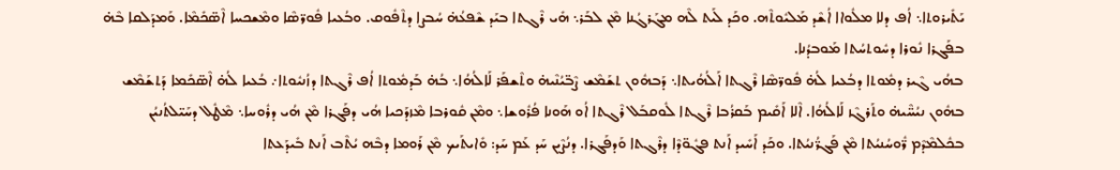ܝܰܬܺܝܪܘܬܐ܆ ܐܳܦ ܕܠܐ ܡܠܽܘܐܐ ܐܳܫܶܕ ܡܰܠܝܽܘܬܶܗ. ܘܟܰܕ ܠܰܝܬ ܠܶܗ ܡܓܰܪܓܳܢܐ ܡܶܢ ܠܒܰܪ܆ ܗܺܝ ܪܶܓܬܐ ܒܝܰܕ ܫܶܦܥܳܗ̇ ܚܳܒܨܐ ܕܬܶܦܽܘܩ. ܘܒܳܥܝܐ ܦܽܘܪ̈ܣܶܐ ܘܡܶܫܟܚܐ ܐܶܣ̈ܟܺܡܶܐ. ܘܰܡܕܰܠܩܐ ܒܶܗ̇ ܒܦܰܓܪܐ ܢܽܘܪܐ ܕܚܽܘܬܚܳܬܐ ܡܰܘܒܕܳܢܐ.
ܒܗܳܝ ܓܶܝܪ ܕܡܽܘܬܐ ܕܒܳܥܝܐ ܠܳܗ̇ ܦܽܘܪ̈ܣܶܐ ܪܶܓܬܐ ܐܰܠܳܗܳܝܬܐ܆ ܕܰܒܗܽܘܢ ܬܫܰܡܶܫ ܨܶܒ̈ܝܳܢܶܝܗ̇ ܘܬܶܫܦܰܪ ܠܰܐܠܳܗܳܐ܆ ܒܳܗ̇ ܒܰܕܡܽܘܬܐ ܐܳܦ ܪܶܓܬܐ ܕܙܳܢܝܽܘܬܐ܇ ܒܳܥܝܐ ܠܳܗ̇ ܐܶܣ̈ܟܺܡܐ ܕܰܬܫܰܡܶܫ ܒܗܽܘܢ ܢܝܳܚ̈ܶܝܗ̇ ܘܬܰܪܓܶܙ ܠܰܐܠܳܗܳܐ. ܐܶܠܐ ܐܰܩܺܝܡ ܒܰܩܪܳܒܐ ܪܶܓܬܐ ܠܽܘܩܒܰܠ ܪܶܓܬܐ ܐܳܘ ܗܰܘܢܐ ܦܳܪܽܘܫܐ܆ ܘܡܶܢ ܩܽܘܪܒܐ ܡܶܙܕܰܟܝܐ ܗܳܝ ܕܦܰܓܪܐ ܡܶܢ ܗܳܝ ܕܪܽܘܚܐ܆ ܡܶܛܽܠ ܕܚܰܝ̈ܠܬܳܢܝܳܢ ܒܟܽܠܡܶܕܶܡ ܪ̈ܽܘܚܳܢܝܳܬܐ ܡܶܢ ܦܰܓܪ̈ܳܢܝܳܬܐ. ܘܟܰܕ ܐܰܚܺܝܕ ܐܰܢܬ ܦܓܽܘ̈ܕܶܐ ܕܪܶܓܬܐ ܘܰܕܦܰܓܪܐ. ܕܢܳܨܶܝܢ ܚܰܕ ܥܰܡ ܚܰܕ: ܘܺܐܝܬܰܝܟ ܡܶܢ ܪܰܘܡܐ ܕܒܶܗ ܝܳܬܶܒ ܐܰܢܬ ܒܺܝܕܰܥܬܐ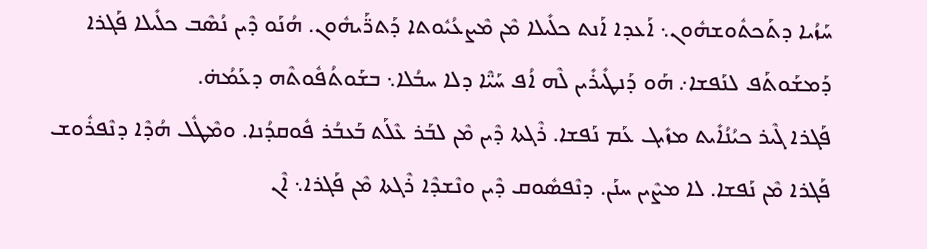ܚܰܙܳܝܐ ܕܬܰܟܬܽܘܫܗܽܘܢ܆ ܐܰܥܕܐ ܐܰܢܬ ܟܠܺܝܠܐ ܡܶܢ ܡܶܨܥܳܝܽܘܬܐ ܕܰܬܪ̈ܰܝܗܽܘܢ. ܗܳܢܰܘ ܕܶܝܢ ܢܳܣܶܒ ܟܠܺܝܠܐ ܦܰܓܪܐ ܕܰܡܫܰܘܬܰܦ ܠܢܰܦܫܐ܇ ܗܰܘ ܕܰܢܛܺܝܪܺܝܢ ܠܶܗ ܐܳܦ ܚܰܝ̈ܶܐ ܕܠܐ ܚܒܳܠܐ܆ ܒܫܰܘܬܳܦܽܘܬܶܗ ܕܥܰܡܳܗ̇.
ܦܰܓܪܐ ܓܶܝܪ ܟܝܳܢܳܐܺܝܬ ܡܙܺܝܓ ܥܰܡ ܢܰܦܫܐ. ܪܶܓܬܐ ܕܶܝܢ ܡܶܢ ܠܒܰܪ ܥܶܠܰܬ ܒܰܥܒܳܪ ܦܽܘܩܕܳܢܐ. ܘܡܶܛܽܠ ܗܳܕܶܐ ܕܢܶܦܪܽܘܫ ܦܰܓܪܐ ܡܶܢ ܢܰܦܫܐ. ܠܐ ܡܨܶܝܢ ܚܢܰܢ. ܕܢܶܦܣܽܘܩ ܕܶܝܢ ܘܢܶܫܕܶܐ ܪܶܓܬܐ ܡܶܢ ܦܰܓܪܐ܆ ܐܶܢ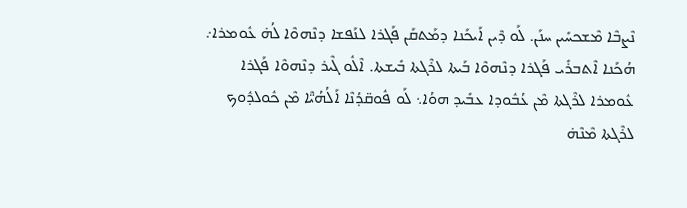ܢܶܨܒܶܐ ܡܶܫܟܚܺܝܢ ܚܢܰܢ. ܠܰܘ ܕܶܝܢ ܐܰܝܟܰܢܐ ܕܡܰܬܩܰܢ ܦܰܓܪܐ ܠܢܰܦܫܐ ܕܢܶܗܘܶܐ ܠܳܗ̇ ܥܽܘܡܪܐ܇ ܗܳܟܰܢܐ ܐܶܬܒܪܺܝ ܦܰܓܪܐ ܕܢܶܗܘܶܐ ܒܰܝܬܐ ܠܪܶܓܬܐ ܒܺܝܫܬܐ. ܐܶܠܽܘ ܓܶܝܪ ܕܢܶܗܘܶܐ ܦܰܓܪܐ ܥܽܘܡܪܐ ܠܪܶܓܬܐ ܡܶܢ ܥܳܒܽܘܕܐ ܥܒܺܝܕ ܗܘܳܐ܆ ܠܰܘ ܦܽܘܩ̈ܕܳܢܶܐ ܐܰܠܳܗܳܝ̈ܶܐ ܡܶܢ ܟܽܘܠܕܽܘܟ ܠܪܶܓܬܐ ܡܶܢܶܗ̇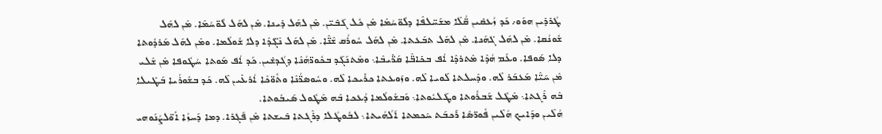ܛܳܪܕܺܝܢ ܗܘܰܘ܇ ܟܰܕ ܙܳܥܩܺܝܢ ܩ̈ܳܠܶܐ ܡܫܰܚ̈ܠܦܶܐ ܕܠܽܘ̈ܚܳܡܶܐ ܡܶܢ ܟܽܠ ܓܰܒܺܝ̈ܢ. ܡܶܢ ܠܗܰܠ ܕܺܝܢܐ. ܡܶܢ ܠܗܰܠ ܠܽܘ̈ܚܳܡܶܐ. ܡܶܢ ܠܗܰܠ ܫܽܘܢܳܩܐ. ܡܶܢ ܠܗܰܠ ܓܺܗܰܢܐ. ܡܶܢ ܠܗܰܠ ܬܒܰܥܬܐ. ܡܶܢ ܠܗܰܠ ܚܽܘܪܳܩ ܫܶܢ̈ܶܐ. ܡܶܢ ܠܗܰܠ ܢܶܓ̈ܕܶܐ ܕܠܐ ܫܽܘܠܳܡܐ. ܘܡܶܢ ܠܗܰܠ ܡܰܪܕܽܘܬܐ ܕܠܐ ܣܰܘܦܐ. ܘܥܰܡ ܗܳܕܶܐ ܡܶܬܪܕܶܐ ܐܳܦ ܒܟܺܐܒ̈ܶܐ ܩܰܪ̈ܺܝܒܶܐ܆ ܘܡܶܬܢܰܓܰܕ ܒܟܽܘܖ̈ܗܳܢܶܐ ܕܓܳܕܫܺܝܢ. ܟܰܕ ܐܳܦ ܡܰܘܬܐ ܚܳܛܽܘܦܐ ܡܶܢ ܫܶܠܝ ܡܶܢ ܚܰܝ̈ܶܐ ܡܰܥܒܰܪ ܠܶܗ. ܘܕܶܚܠܬܐ ܠܰܘܝܐ ܠܶܗ. ܘܙܰܘܥܬܐ ܟܪܺܝܟܐ ܠܶܗ. ܘܚܽܘܣܪ̈ܳܢܶܐ ܘܬܽܘ̈ܟܶܐ ܐܳܪܥܺܝܢ ܠܶܗ. ܟܰܕ ܒܫܽܘܪܳܝܐ ܒܰܛܺܝܠܐ ܒܶܗ ܪܶܓܬܐ܆ ܡܶܛܽܠ ܫܰܒܪܽܘܬܐ ܘܛܰܠܝܽܘܬܐ܆ ܘܰܒܫܽܘܠܳܡܐ ܕܳܥܟܐ ܒܶܗ ܡܶܛܽܘܠ ܣܰܝܒܽܘܬܐ.
ܗܳܠܶܝܢ ܘܕܰܐܝܟ ܗܳܠܶܝܢ ܦܽܘܪ̈ܣܶܐ ܪܰܟܒܰܬ ܚܶܟܡܬܐ ܐܰܠܳܗܳܝܬܐ܆ ܠܒܽܘܛܳܠܐ ܕܪܶܓܬܐ ܒܺܝܫܬܐ ܡܶܢ ܦܰܓܪܐ. ܕܡܐ ܕܰܚܙܳܐ ܐܽܘ̈ܠܨܳܢܰܘܗܝ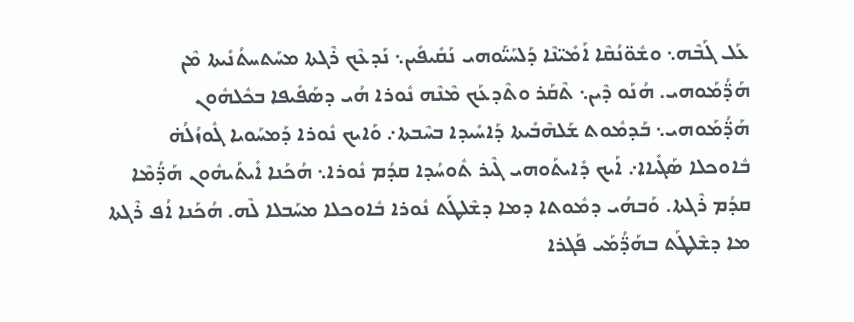ܥܰܠ ܓܰܒܶܗ܆ ܘܫܽܘ̈ܢܳܩܶܐ ܐܰܡܺܝ̈ܢܶܐ ܕܰܠܚܰܝ̈ܰܘܗܝ ܢܰܩܺܝܦܺܝܢ܆ ܢܰܕܥܶܟ ܪܶܓܬܐ ܡܚܰܬܚܬܳܢܺܝܬܐ ܡܶܢ ܗܰܕ̈ܳܡܰܘܗܝ. ܗܳܢܰܘ ܕܶܝܢ܆ ܬܶܩܰܪ ܘܬܶܕܥܰܟ ܡܶܢܶܗ ܢܽܘܪܐ ܗܳܝ ܕܣܰܦܺܝܦܐ ܒܟܽܠܗܽܘܢ ܗܰܕ̈ܳܡܰܘܗܝ܆ ܒܰܕܡܽܘܬ ܫܰܠܗܶܒܺܝܬܐ ܕܰܐܚܺܝܕܐ ܒܚܶܒܬܐ܇ ܘܰܐܝܟ ܢܽܘܪܐ ܕܰܡܚܰܘܝܐ ܓܽܘܙܳܠܳܗ̇ ܒܽܐܘܟܠܐ ܣܰܓܺܝܐܐ܇ ܐܰܝܟ ܕܺܐܝܬܰܘܗܝ ܓܶܝܪ ܬܽܘܚܳܕܐ ܩܕܳܡ ܢܽܘܪܐ܆ ܗܳܟܰܢܐ ܐܺܝܬܰܝܗܽܘܢ ܗܰܕ̈ܳܡܶܐ ܩܕܳܡ ܪܶܓܬܐ. ܘܰܒܗܳܝ ܕܡܽܘܬܐ ܕܡܐ ܕܫܶܠܛܰܬ ܢܽܘܪܐ ܒܽܐܘܟܠܐ ܡܚܰܒܠܐ ܠܶܗ. ܗܳܟܰܢܐ ܐܳܦ ܪܶܓܬܐ ܡܐ ܕܫܶܠܛܰܬ ܒܗܰܕ̈ܳܡܰܝ ܦܰܓܪܐ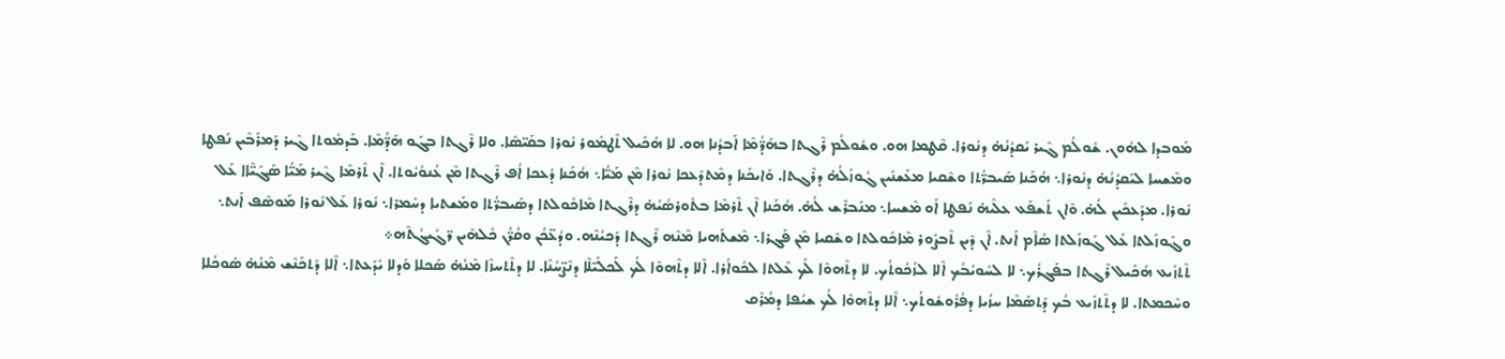ܡܰܘܒܕܐ ܠܗܽܘܢ. ܫܽܘܠܳܡ ܓܶܝܪ ܝܰܩܕܳܢܳܗ̇ ܕܢܽܘܪܐ. ܩܶܛܡܐ ܗܘ. ܘܫܽܘܠܳܡ ܪܶܓܬܐ ܒܗܰܕ̈ܳܡܶܐ ܐܰܒܕܳܢܐ ܗܘ. ܠܐ ܗܳܟܺܝܠ ܬܶܛܡܽܘܪ ܢܽܘܪܐ ܒܩܰܝ̈ܣܶܐ. ܘܠܐ ܪܶܓܬܐ ܒܓܰܘ ܗܰܕ̈ܳܡܶܐ. ܒܰܕܡܽܘܬܐ ܓܶܝܪ ܕܰܡܪܰܒܶܝܢ ܢܰܦܛܐ ܘܡܶܫܚܐ ܠܝܰܩܕܳܢܳܗ̇ ܕܢܽܘܪܐ܆ ܗܳܟܰܢܐ ܣܰܝܒܪ̈ܳܬܐ ܘܫܶܩܝܐ ܡܥܰܫܢܺܝܢ ܓܽܘܙܳܠܳܗ̇ ܕܪܶܓܬܐ. ܘܰܐܝܟܰܢܐ ܕܡܶܬܕܰܥܟܐ ܢܽܘܪܐ ܡܶܢ ܡܰܝ̈ܳܐ܆ ܗܳܟܰܢܐ ܕܳܥܟܐ ܐܳܦ ܪܶܓܬܐ ܡܶܢ ܥܳܢܘܳܝܽܘܬܐ. ܐܶܢ ܬܶܪܡܶܐ ܓܶܝܪ ܡܰܝ̈ܳܐ ܣܰܓܺܝ̈ܶܐܐ ܥܰܠ ܢܽܘܪܐ. ܡܕܰܥܟܺܝܢ ܠܳܗ̇. ܘܶܐܢ ܬܰܫܦܰܥ ܥܠܶܝܗ̇ ܢܰܦܛܐ ܐܰܘ ܡܶܫܚܐ܆ ܡܢܰܒܪܶܫ ܠܳܗ̇. ܗܳܟܰܢܐ ܐܶܢ ܬܶܪܡܶܐ ܒܬܽܘܪܣܳܝܳܗ̇ ܕܪܶܓܬܐ ܡܶܐܟܽܘܠܬܐ ܕܣܰܝܒܪ̈ܳܬܐ ܘܡܰܫܬܝܐ ܕܚܰܡܪܐ܆ ܢܽܘܪܐ ܥܰܠ ܢܽܘܪܐ ܡܰܘܣܶܦ ܐܰܢܬ܆ ܘܓܰܘܙܰܠܬܐ ܥܰܠ ܓܰܘܙܰܠܬܐ ܣܳܐܶܡ ܐܰܢܬ. ܐܶܢ ܕܶܝܢ ܬܶܒܨܽܘܪ ܡܶܐܟܽܘܠܬܐ ܘܫܶܩܝܐ ܡܶܢ ܦܰܓܪܐ܆ ܡܶܫܬܰܗܝܐ ܡܶܢܶܗ ܪܶܓܬܐ ܕܰܟܝܳܢܶܗ. ܘܕܳܥ̈ܟܳܢ ܘܩܳܪ̈ܳܢ ܟܽܠܗܶܝܢ ܪ̈ܓܺܝܓܳܬܶܗ܀
ܬܶܬܙܺܝܥ ܗܳܟܺܝܠ ܪܶܓܬܐ ܒܦܰܓܪܳܟ܆ ܠܐ ܠܚܽܘܝܳܒܳܟ ܐܶܠܐ ܠܙܳܟܽܘܬܳܟ. ܠܐ ܕܬܶܗܘܶܐ ܠܳܟ ܥܶܠܬܐ ܠܟܽܘܐܳܪܐ. ܐܶܠܐ ܕܬܶܗܘܶܐ ܠܳܟ ܠܰܟܠܺܝ̈ܠܶܐ ܕܢܶܨ̈ܚܳܢܶܐ. ܠܐ ܕܬܶܬܚܙܶܐ ܡܶܢܳܗ̇ ܣܰܟܠܐ ܘܰܕܠܐ ܝܺܕܰܥܬܐ܆ ܐܶܠܐ ܕܰܬܟܰܢܶܫ ܡܶܢܳܗ̇ ܣܽܘܟܳܠܐ ܘܚܶܟܡܬܐ. ܠܐ ܕܬܶܬܙܺܝܥ ܒܳܟ ܕܰܬܣܰܡܶܐ ܚܙܳܝܐ ܕܦܳܪܽܘܫܽܘܬܳܟ܆ ܐܶܠܐ ܕܬܶܗܘܶܐ ܠܳܟ ܫܝܳܦܐ ܕܡܳܪܶܩ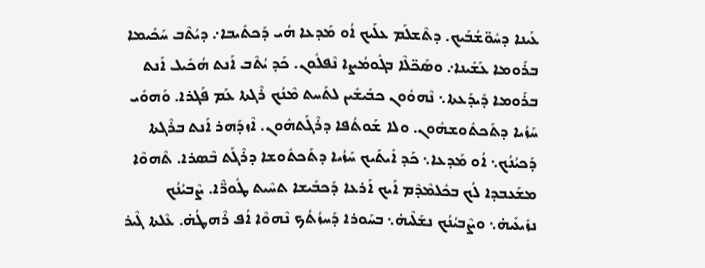ܥܰܝܢܐ ܕܚܽܘ̈ܫܳܒܰܝܟ. ܕܬܶܫܠܰܡ ܥܠܰܝܟ ܐܳܘ ܡܰܕܥܐ ܗܳܝ ܕܰܟܬܺܝܒܐ܇ ܕܝܳܬܶܒ ܚܰܟܺܝܡܐ ܒܪܰܘܡܐ ܥܰܫܺܝܢܐ܇ ܘܣܰܟ̈ܠܶܐ ܒܓܽܘܡܳܨܐ ܢܶܦܠܽܘܢ. ܟܰܕ ܝܳܬܶܒ ܐܰܢܬ ܗܳܟܺܝܠ ܐܰܢܬ ܒܪܰܘܡܐ ܕܺܝܕܰܥܬܐ܆ ܢܶܗܘܽܘܢ ܟܒܺܝܫܺܝܢ ܠܬܰܚܬ ܡܶܢܳܟ ܪܶܓܬܐ ܥܰܡ ܦܰܓܪܐ. ܘܰܗܘܺܝ ܚܰܙܳܝܐ ܕܬܰܟܬܽܘܫܗܽܘܢ. ܘܠܐ ܫܰܘܬܳܦܐ ܕܪܶܓܰܬܗܽܘܢ. ܐܶܙܕܰܗܪ ܐܰܢܬ ܒܪܶܓܬܐ ܕܰܟܝܳܢܳܟ܆ ܐܳܘ ܡܰܕܥܐ܆ ܟܰܕ ܐܺܝܬܰܝܟ ܚܰܙܳܝܐ ܕܬܰܟܬܽܘܫܐ ܕܪܶܓܰܬ ܒܶܣܪܐ. ܬܶܗܘܶܐ ܡܫܰܥܒܕܐ ܠܳܟ ܒܟܽܠܡܶܕܶܡ ܐܰܝܟ ܐܰܪܥܐ ܕܰܟܒܺܝܫܐ ܬܚܶܝܬ ܛܽܘܪ̈ܶܐ. ܨܶܒܝܳܢܳܟ ܢܙܺܝܥܺܝܗ̇܆ ܘܨܶܒܝܳܢܳܟ ܢܫܰܠܶܝܗ̇܆ ܒܚܰܘܪܐ ܕܰܚܙܳܬܳܟ ܢܶܗܘܶܐ ܐܳܦ ܪܶܗܛܳܗ̇. ܥܶܠܬܐ ܓܶܝܪ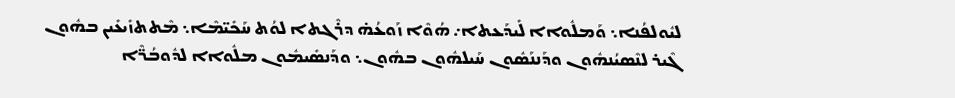ܠܝܽܘܠܦܳܢܐ܆ ܘܰܡܠܽܘܐܐ ܠܺܝܕܰܥܬܐ܇ ܗܳܘܶܐ ܙܰܘܥܳܗ̇ ܕܪܶܓܬܐ ܠܘܳܬ ܚܰܟܺܝ̈ܡܶܐ܆ ܡܶܬܬܙܺܝܥܺܝܢ ܒܗܽܘܢ ܓܶܝܪ ܠܢܶܣܝܳܢܗܽܘܢ ܘܕܰܢܢܰܣܽܘܢ ܚܰܝܠܗܽܘܢ ܒܗܽܘܢ܆ ܘܕܰܢܣܺܝܡܽܘܢ ܡܠܽܘܐܐ ܠܕܽܘܒܳܪ̈ܶܐ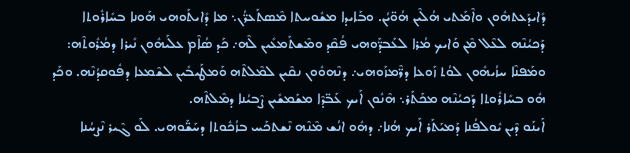ܕܺܐܝܕܰܥܬܗܽܘܢ ܘܐܶܡܰܬܝ ܗܳܠܶܝܢ ܗܳܘ̈ܝܳܢ. ܘܒܰܐܝܕܐ ܡܫܽܘܚܬܐ ܡܶܣܬܰܥܪ̈ܳܢ܆ ܡܐ ܕܺܐܝܬܰܘܗܝ ܗܰܘܢܐ ܒܚܺܐܪܽܘܬܐ ܕܰܟܝܳܢܶܗ ܠܥܶܠ ܡܶܢ ܘܰܐܝܟ ܡܳܪܐ ܠܥܰܒܕ̈ܰܘܗܝ ܦܳܩܶܕ ܘܡܶܫܬܰܡܥܺܝܢ ܠܶܗ܇ ܟܰܕ ܣܳܐܶܡ ܥܠܰܝܗܽܘܢ ܢܺܝܪܐ ܕܡܳܪܽܘܬܶܗ: ܘܡܰܦܢܶܐ ܚܙܳܝܗܽܘܢ ܠܘܳܬ ܙܰܘܥܐ ܕܪ̈ܶܡܙܰܘܗܝ܇ ܕܢܶܗܘܽܘܢ ܢܩܶܝܢ ܠܡܶܠܬܶܗ ܘܰܡܛܰܝܒܺܝܢ ܠܫܶܡܥܐ ܕܦܽܘܩܕܳܢܶܗ. ܘܟܰܕ ܗܽܘ ܒܚܺܐܪܽܘܬܐ ܕܰܟܝܳܢܶܗ ܡܟܰܬܰܪ܆ ܗܶܢܽܘܢ ܐܰܝܟ ܥܰܒ̈ܕܶܐ ܡܫܰܡܫܺܝܢ ܨܶܒܝܳܢܐ ܕܡܶܠܬܶܗ.
ܐܰܝܢܰܘ ܕܶܝܢ ܝܽܘܠܦܳܢܐ ܕܰܡܝܰܬܰܪ ܐܰܝܟ ܗܳܢܐ܇ ܕܗܽܘ ܐܢܳܫ ܡܶܢܶܗ ܢܶܫܬܟܰܚ ܒܙܳܟܽܘܬܐ ܕܚܰܫ̈ܰܘܗܝ. ܠܰܘ ܓܶܝܪ ܢܶܨܚܳܢܐ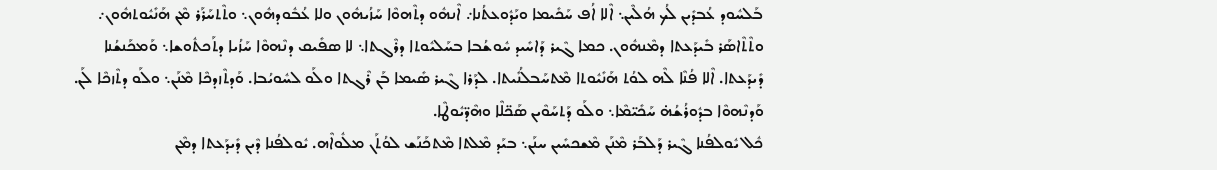ܒܰܠܚܽܘܕ ܥܳܒܕܺܝܢ ܠܳܟ ܗܳܠܶܝܢ܆ ܐܶܠܐ ܐܳܦ ܚܰܟܺܝܡܐ ܘܝܰܕܽܘܥܬܳܢܐ܇ ܐܶܢܗܽܘ ܕܬܶܗܘܶܐ ܚܰܙܳܝܗܽܘܢ ܘܠܐ ܥܳܒܽܘܕܗܽܘܢ܆ ܘܬܶܬܚܰܪܰܪ ܡܶܢ ܗܰܢܺܝܽܘܬܗܽܘܢ܇ ܘܬܶܬܶܐܣܰܪ ܒܺܝܕܰܥܬܐ ܕܡܶܢܗܽܘܢ. ܟܡܐ ܓܶܝܪ ܕܰܐܚܺܝܕ ܚܽܘܫܳܒܐ ܒܚܰܠܝܽܘܬܐ ܕܪܶܓܬܐ܆ ܠܐ ܣܦܺܝܩ ܕܢܶܗܘܶܐ ܚܰܙܳܝܐ ܕܬܰܟܬܽܘܫܐ܆ ܘܰܡܟܰܢܫܳܢܐ ܕܺܝܕܰܥܬܐ. ܐܶܠܐ ܦܳܢܶܐ ܠܶܗ ܠܘܳܬ ܗܰܢܺܝܽܘܬܐ ܡܶܬܚܰܒܠܳܢܺܝܬܐ. ܠܕܰܪܐ ܓܶܝܪ ܣܺܝܡܐ ܒܰܢ ܪܶܓܬܐ ܘܠܰܘ ܠܚܽܘܝܳܒܐ. ܘܰܕܬܶܙܕܟܶܐ ܡܶܢܰܢ܆ ܘܠܰܘ ܕܬܶܙܟܶܐ ܠܰܢ. ܘܰܕܢܶܗܘܶܐ ܒܕܽܘܪܳܫܳܗ̇ ܚܰܟܺܝ̈ܡܶܐ܆ ܘܠܰܘ ܕܰܬܚܰܘܶܝܢ ܣܰܟ̈ܠܶܐ ܘܗܶܕ̈ܝܽܘܛܶܐ.
ܟܽܠ ܝܽܘܠܦܳܢܐ ܓܶܝܪ ܕܰܠܒܰܪ ܡܶܢܰܢ ܡܶܫܟܚܺܝܢ ܚܢܰܢ܆ ܒܝܰܕ ܡܶܠܬܐ ܡܶܬܟܰܢܰܫ ܠܘܳܬܰܢ ܡܠܽܘܐܶܗ. ܝܽܘܠܦܳܢܐ ܕܶܝܢ ܕܺܝܕܰܥܬܐ ܕܡܶܢ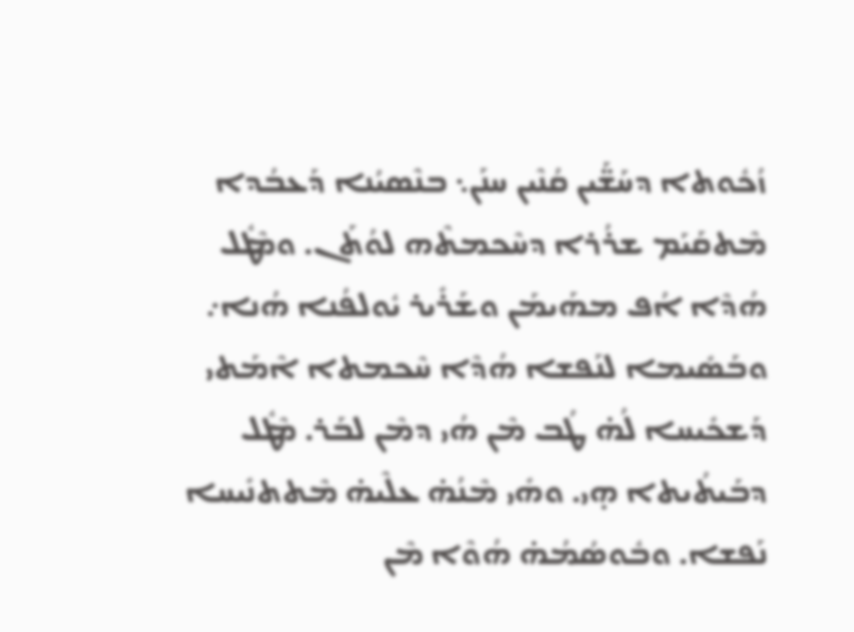ܙܳܟܽܘܬܐ ܕܚܰܫ̈ܰܝܢ ܩܳܢܶܝܢ ܚܢܰܢ܆ ܒܢܶܣܝܳܢܐ ܕܰܥܒܳܕܐ ܡܶܬܩܰܝܰܡ ܫܪܳܪܐ ܕܚܶܟܡܬܶܗ ܠܘܳܬܰܢ. ܘܡܶܛܽܠ ܗܳܕܶܐ ܐܳܦ ܡܗܰܝܡܰܢ ܘܫܰܪܺܝܪ ܝܽܘܠܦܳܢܐ ܗܳܢܐ܇ ܘܒܰܣܺܝܡܐ ܠܢܰܦܫܐ ܗܳܕܶܐ ܚܶܟܡܬܐ ܐܶܡܰܬܝ ܕܰܫܟܺܝܚܐ ܠܳܗ̇ ܛܳܒ ܡܶܢ ܗܳܝ ܕܡܶܢ ܠܒܰܪ. ܡܶܛܽܠ ܕܒܰܝܬܳܝܬܐ ܗ̣ܝ. ܘܗܺܝ ܡܶܢܳܗ̇ ܥܠܶܝܗ̇ ܡܶܬܬܢܺܝܚܐ ܢܰܦܫܐ. ܘܒܽܘܣܳܡܳܗ̇ ܗܳܘܶܐ ܡܶܢ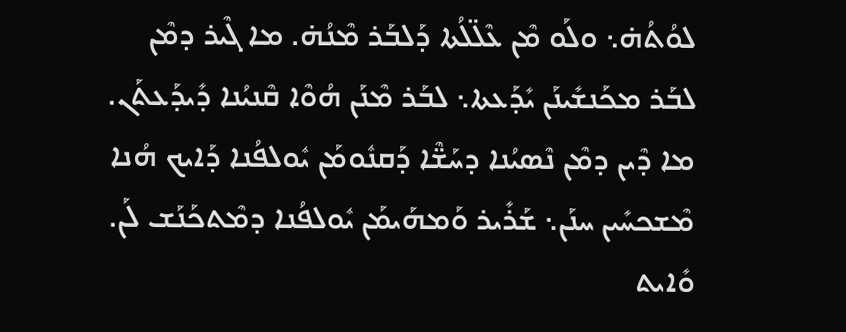ܠܘܳܬܳܗ̇܆ ܘܠܰܘ ܡܶܢ ܥܶܠ̈ܠܳܬܐ ܕܰܠܒܰܪ ܡܶܢܳܗ̇. ܡܐ ܓܶܝܪ ܕܡܶܢ ܠܒܰܪ ܡܟܰܢܫܺܝܢܰܢ ܝܺܕܰܥܬܐ܆ ܠܒܰܪ ܡܶܢܰܢ ܗܳܘܶܐ ܩܶܢܝܳܢܐ ܕܺܝܕܰܥܬܰܢ. ܡܐ ܕܶܝܢ ܕܡܶܢ ܢܶܣܝܳܢܐ ܕܚܰܫ̈ܶܐ ܕܰܩܢܽܘܡܰܢ ܝܽܘܠܦܳܢܐ ܕܰܐܝܟ ܗܳܢܐ ܡܶܫܟܚܺܝܢ ܚܢܰܢ܆ ܫܰܪܺܝܪ ܘܰܡܗܰܝܡܰܢ ܝܽܘܠܦܳܢܐ ܕܡܶܬܟܰܢܰܫ ܠܰܢ. ܘܺܐܝܬ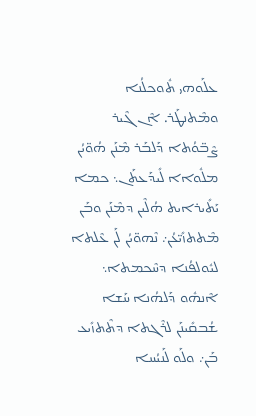ܥܠܰܘܗܝ ܬܽܘܟܠܳܢܐ ܘܡܶܬܢܛܰܪ. ܐܶܢ ܓܶܝܪ ܨܶܒ̈ܘܳܬܐ ܕܰܠܒܰܪ ܡܶܢܰܢ ܗܳܘ̈ܝܳܢ ܡܠܽܘܐܐ ܠܺܝܕܰܥܬܰܢ܆ ܟܡܐ ܝܰܬܺܝܪܐܝܬ ܗܳܠܶܝܢ ܕܡܶܢܰܢ ܘܒܰܢ ܡܶܬܬܙܺܝ̈ܥܳܢ܇ ܢܶܗܘ̈ܝܳܢ ܠܰܢ ܥܶܠܬܐ ܠܝܽܘܠܦܳܢܐ ܕܚܶܟܡܬܐ܆ ܐܶܢܗܽܘ ܕܰܠܗܳܢܐ ܚܰܫܐ ܫܳܒܩܺܝܢܰܢ ܠܪܶܓܬܐ ܕܬܶܬܙܺܝܥ ܒܰܢ܇ ܘܠܰܘ ܠܰܢܝܳܚܐ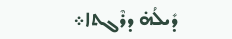ܕܺܝܠܳܗ̇ ܕܪܶܓܬܐ܀